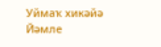Уймаҡ хикәйә Йәмле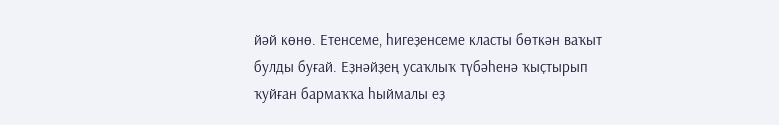йәй көнө. Етенсеме, һигеҙенсеме класты бөткән ваҡыт булды буғай. Еҙнәйҙең усаҡлыҡ түбәһенә ҡыҫтырып ҡуйған бармаҡҡа һыймалы еҙ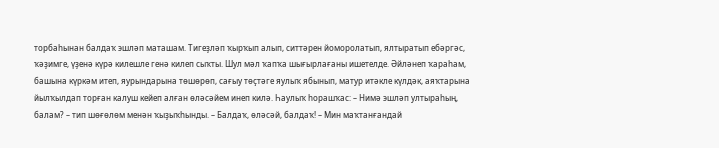торбаһынан балдаҡ эшләп маташам. Тигеҙләп ҡырҡып алып, ситтәрен йоморолатып, ялтыратып ебәргәс, ҡәҙимге, үҙенә күрә килешле генә килеп сыҡты. Шул мәл ҡапҡа шығырлағаны ишетелде. Әйләнеп ҡараһам, башына күркәм итеп, яурындарына төшөрөп, сағыу төҫтәге яулыҡ ябынып, матур итәкле күлдәк, аяҡтарына йылҡылдап торған калуш кейеп алған өләсәйем инеп килә. Һаулыҡ һорашҡас: – Нимә эшләп ултыраһың, балам? – тип шөғөлөм менән ҡыҙыҡһынды. – Балдаҡ, өләсәй, балдаҡ! – Мин маҡтанғандай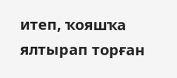итеп, ҡояшҡа ялтырап торған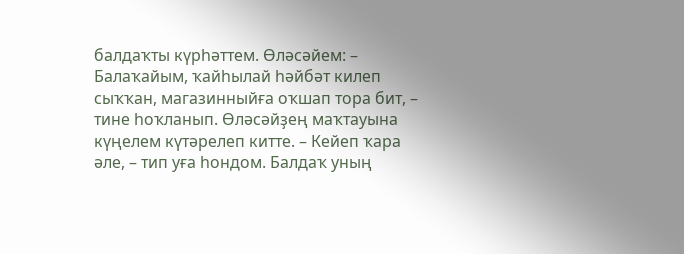балдаҡты күрһәттем. Өләсәйем: – Балаҡайым, ҡайһылай һәйбәт килеп сыҡҡан, магазинныйға оҡшап тора бит, – тине һоҡланып. Өләсәйҙең маҡтауына күңелем күтәрелеп китте. – Кейеп ҡара әле, – тип уға һондом. Балдаҡ уның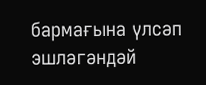бармағына үлсәп эшләгәндәй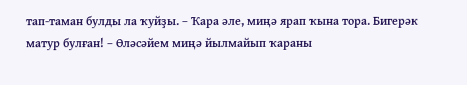тап-таман булды ла ҡуйҙы. – Ҡара әле, миңә ярап ҡына тора. Бигерәк матур булған! – Өләсәйем миңә йылмайып ҡараны